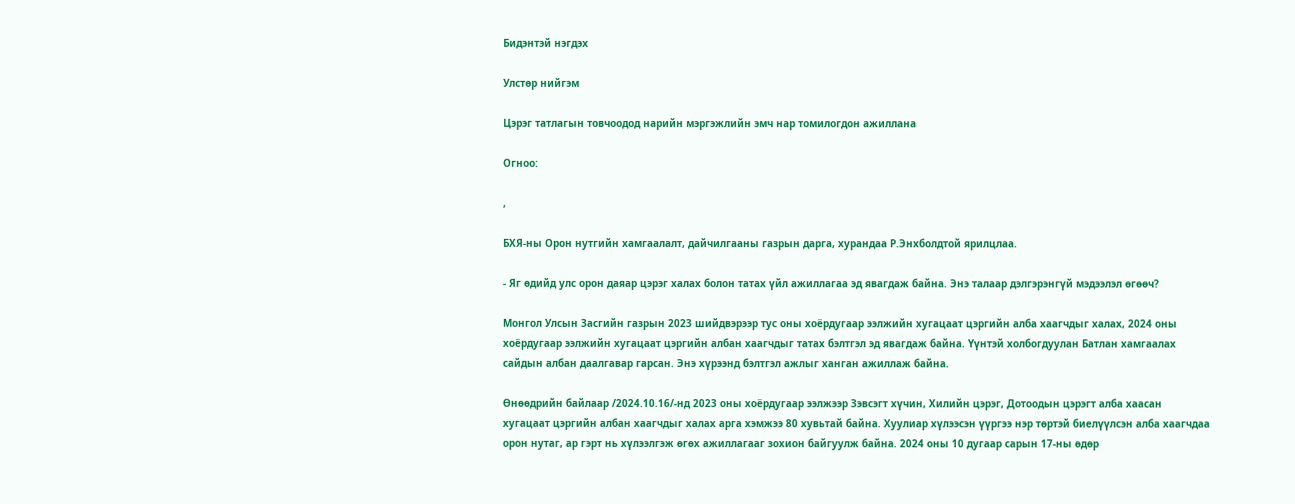Бидэнтэй нэгдэх

Улстөр нийгэм

Цэрэг татлагын товчоодод нарийн мэргэжлийн эмч нар томилогдон ажиллана

Огноо:

,

БХЯ-ны Орон нутгийн хамгаалалт, дайчилгааны газрын дарга, хурандаа Р.Энхболдтой ярилцлаа.

- Яг өдийд улс орон даяар цэрэг халах болон татах үйл ажиллагаа эд явагдаж байна. Энэ талаар дэлгэрэнгүй мэдээлэл өгөөч?

Монгол Улсын Засгийн газрын 2023 шийдвэрээр тус оны хоёрдугаар ээлжийн хугацаат цэргийн алба хаагчдыг халах, 2024 оны хоёрдугаар ээлжийн хугацаат цэргийн албан хаагчдыг татах бэлтгэл эд явагдаж байна. Үүнтэй холбогдуулан Батлан хамгаалах сайдын албан даалгавар гарсан. Энэ хүрээнд бэлтгэл ажлыг ханган ажиллаж байна.

Өнөөдрийн байлаар /2024.10.16/-нд 2023 оны хоёрдугаар ээлжээр Зэвсэгт хүчин, Хилийн цэрэг, Дотоодын цэрэгт алба хаасан хугацаат цэргийн албан хаагчдыг халах арга хэмжээ 80 хувьтай байна. Хуулиар хүлээсэн үүргээ нэр төртэй биелүүлсэн алба хаагчдаа орон нутаг, ар гэрт нь хүлээлгэж өгөх ажиллагааг зохион байгуулж байна. 2024 оны 10 дугаар сарын 17-ны өдөр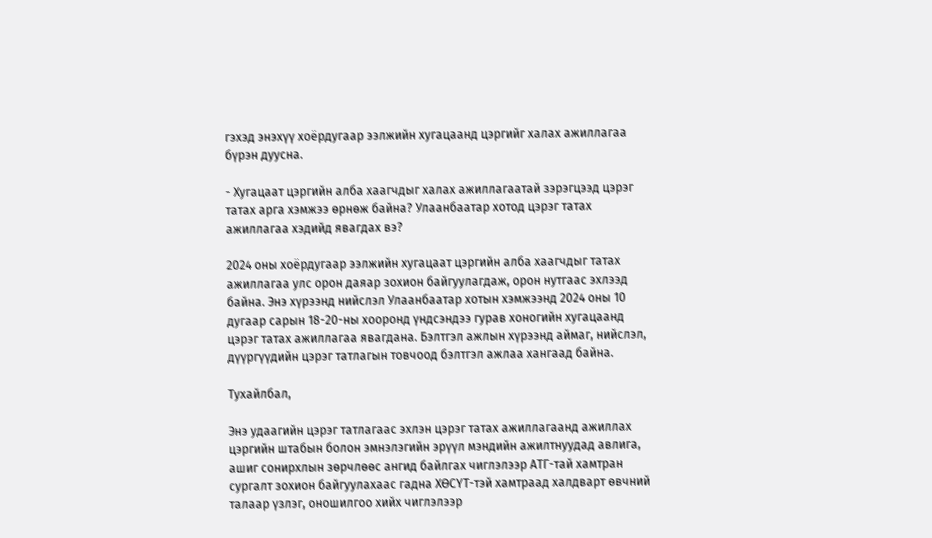гэхэд энэхүү хоёрдугаар ээлжийн хугацаанд цэргийг халах ажиллагаа бүрэн дуусна.

- Хугацаат цэргийн алба хаагчдыг халах ажиллагаатай зэрэгцээд цэрэг татах арга хэмжээ өрнөж байна? Улаанбаатар хотод цэрэг татах ажиллагаа хэдийд явагдах вэ?

2024 оны хоёрдугаар ээлжийн хугацаат цэргийн алба хаагчдыг татах ажиллагаа улс орон даяар зохион байгуулагдаж, орон нутгаас эхлээд байна. Энэ хүрээнд нийслэл Улаанбаатар хотын хэмжээнд 2024 оны 10 дугаар сарын 18-20-ны хооронд үндсэндээ гурав хоногийн хугацаанд цэрэг татах ажиллагаа явагдана. Бэлтгэл ажлын хүрээнд аймаг, нийслэл, дүүргүүдийн цэрэг татлагын товчоод бэлтгэл ажлаа хангаад байна.

Тухайлбал,

Энэ удаагийн цэрэг татлагаас эхлэн цэрэг татах ажиллагаанд ажиллах цэргийн штабын болон эмнэлэгийн эрүүл мэндийн ажилтнуудад авлига, ашиг сонирхлын зөрчлөөс ангид байлгах чиглэлээр АТГ-тай хамтран сургалт зохион байгуулахаас гадна ХӨСҮТ-тэй хамтраад халдварт өвчний талаар үзлэг, оношилгоо хийх чиглэлээр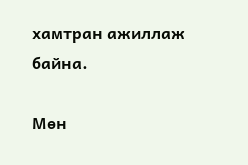хамтран ажиллаж байна.

Мөн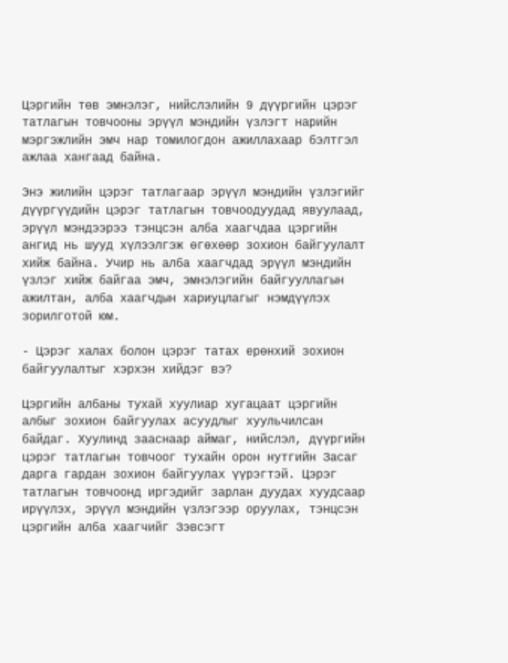Цэргийн төв эмнэлэг, нийслэлийн 9 дүүргийн цэрэг татлагын товчооны эрүүл мэндийн үзлэгт нарийн мэргэжлийн эмч нар томилогдон ажиллахаар бэлтгэл ажлаа хангаад байна.

Энэ жилийн цэрэг татлагаар эрүүл мэндийн үзлэгийг дүүргүүдийн цэрэг татлагын товчоодуудад явуулаад, эрүүл мэндээрээ тэнцсэн алба хаагчдаа цэргийн ангид нь шууд хүлээлгэж өгөхөөр зохион байгуулалт хийж байна. Учир нь алба хаагчдад эрүүл мэндийн үзлэг хийж байгаа эмч, эмнэлэгийн байгууллагын ажилтан, алба хаагчдын хариуцлагыг нэмдүүлэх зорилготой юм.

- Цэрэг халах болон цэрэг татах ерөнхий зохион байгуулалтыг хэрхэн хийдэг вэ?

Цэргийн албаны тухай хуулиар хугацаат цэргийн албыг зохион байгуулах асуудлыг хуульчилсан байдаг. Хуулинд зааснаар аймаг, нийслэл, дүүргийн цэрэг татлагын товчоог тухайн орон нутгийн Засаг дарга гардан зохион байгуулах үүрэгтэй. Цэрэг татлагын товчоонд иргэдийг зарлан дуудах хуудсаар ирүүлэх, эрүүл мэндийн үзлэгээр оруулах, тэнцсэн цэргийн алба хаагчийг Зэвсэгт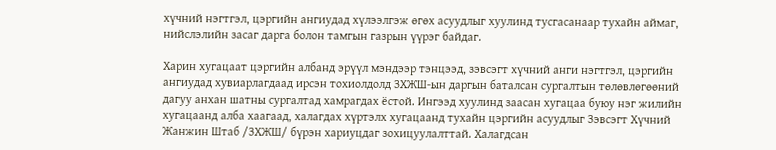хүчний нэгтгэл, цэргийн ангиудад хүлээлгэж өгөх асуудлыг хуулинд тусгасанаар тухайн аймаг, нийслэлийн засаг дарга болон тамгын газрын үүрэг байдаг.

Харин хугацаат цэргийн албанд эрүүл мэндээр тэнцээд, зэвсэгт хүчний анги нэгтгэл, цэргийн ангиудад хувиарлагдаад ирсэн тохиолдолд ЗХЖШ-ын даргын баталсан сургалтын төлөвлөгөөний дагуу анхан шатны сургалтад хамрагдах ёстой. Ингээд хуулинд заасан хугацаа буюу нэг жилийн хугацаанд алба хаагаад, халагдах хүртэлх хугацаанд тухайн цэргийн асуудлыг Зэвсэгт Хүчний Жанжин Штаб /ЗХЖШ/ бүрэн хариуцдаг зохицуулалттай. Халагдсан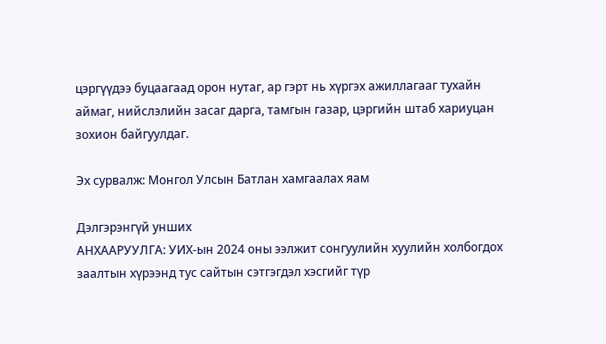цэргүүдээ буцаагаад орон нутаг, ар гэрт нь хүргэх ажиллагааг тухайн аймаг, нийслэлийн засаг дарга, тамгын газар, цэргийн штаб хариуцан зохион байгуулдаг.

Эх сурвалж: Монгол Улсын Батлан хамгаалах яам

Дэлгэрэнгүй унших
АНХААРУУЛГА: УИХ-ын 2024 оны ээлжит сонгуулийн хуулийн холбогдох заалтын хүрээнд тус сайтын сэтгэгдэл хэсгийг түр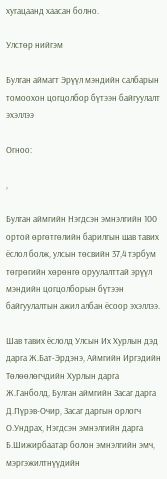хугацаанд хаасан болно.

Улстөр нийгэм

Булган аймагт Эрүүл мэндийн салбарын томоохон цогцолбор бүтээн байгуулалт эхэллээ

Огноо:

,

Булган аймгийн Нэгдсэн эмнэлгийн 100 ортой өргөтгөлийн барилгын шав тавих ёслол болж, улсын төсвийн 37,4 тэрбум төгрөгийн хөрөнгө оруулалттай эрүүл мэндийн цогцолборын бүтээн байгуулалтын ажил албан ёсоор эхэллээ.

Шав тавих ёслолд Улсын Их Хурлын дэд дарга Ж.Бат-Эрдэнэ, Аймгийн Иргэдийн Төлөөлөгчдийн Хурлын дарга Ж.Ганболд, Булган аймгийн Засаг дарга Д.Пүрэв-Очир, Засаг даргын орлогч О.Ундрах, Нэгдсэн эмнэлгийн дарга Б.Шижирбаатар болон эмнэлгийн эмч, мэргэжилтнүүдийн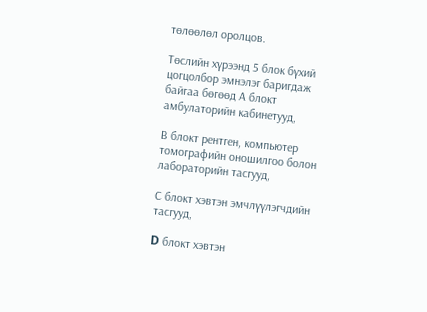төлөөлөл оролцов.

Төслийн хүрээнд 5 блок бүхий цогцолбор эмнэлэг баригдаж байгаа бөгөөд А блокт амбулаторийн кабинетууд,

В блокт рентген, компьютер томографийн оношилгоо болон лабораторийн тасгууд,

С блокт хэвтэн эмчлүүлэгчдийн тасгууд,

D блокт хэвтэн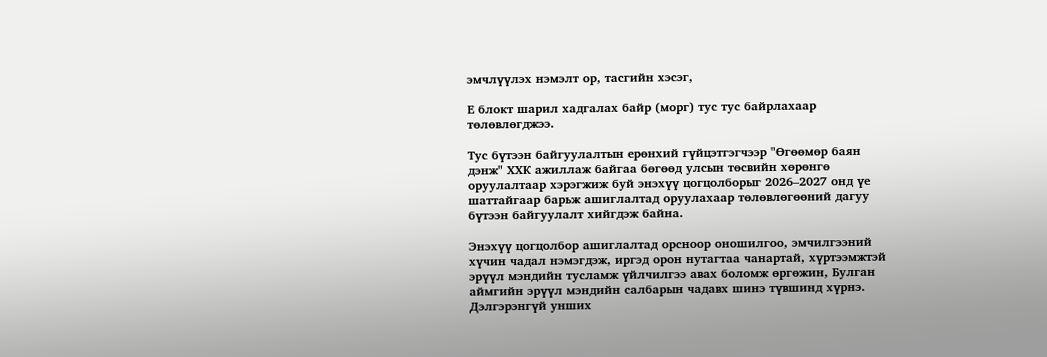эмчлүүлэх нэмэлт ор, тасгийн хэсэг,

Е блокт шарил хадгалах байр (морг) тус тус байрлахаар төлөвлөгджээ.

Тус бүтээн байгуулалтын ерөнхий гүйцэтгэгчээр "Өгөөмөр баян дэнж" ХХК ажиллаж байгаа бөгөөд улсын төсвийн хөрөнгө оруулалтаар хэрэгжиж буй энэхүү цогцолборыг 2026–2027 онд үе шаттайгаар барьж ашиглалтад оруулахаар төлөвлөгөөний дагуу бүтээн байгуулалт хийгдэж байна.

Энэхүү цогцолбор ашиглалтад орсноор оношилгоо, эмчилгээний хүчин чадал нэмэгдэж, иргэд орон нутагтаа чанартай, хүртээмжтэй эрүүл мэндийн тусламж үйлчилгээ авах боломж өргөжин, Булган аймгийн эрүүл мэндийн салбарын чадавх шинэ түвшинд хүрнэ.
Дэлгэрэнгүй унших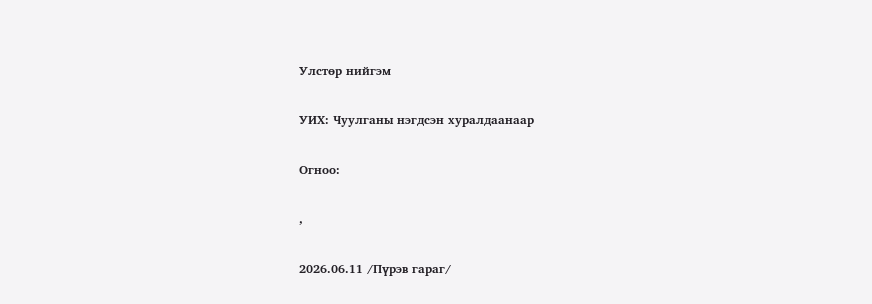Улстөр нийгэм

УИХ: Чуулганы нэгдсэн хуралдаанаар

Огноо:

,

2026.06.11 /Пүрэв гараг/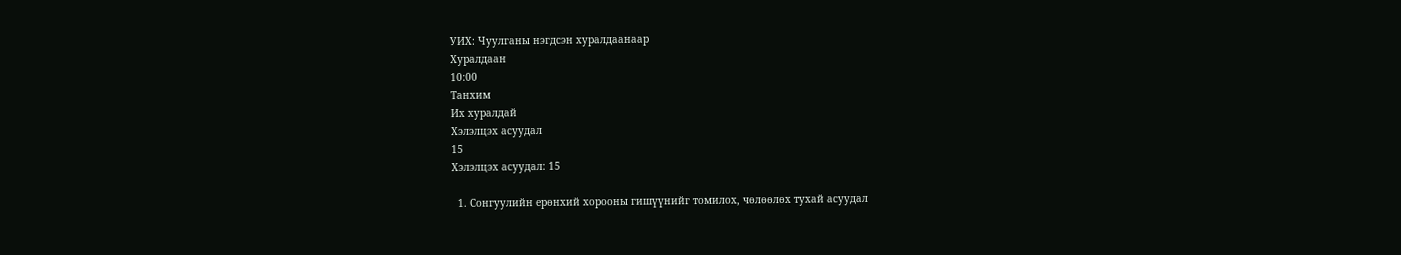УИХ: Чуулганы нэгдсэн хуралдаанаар
Хуралдаан
10:00
Танхим
Их хуралдай
Хэлэлцэх асуудал
15
Хэлэлцэх асуудал: 15

  1. Сонгуулийн ерөнхий хорооны гишүүнийг томилох, чөлөөлөх тухай асуудал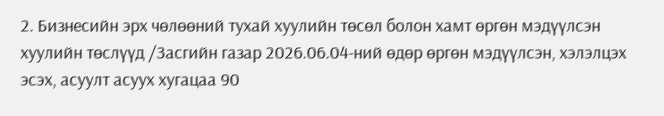2. Бизнесийн эрх чөлөөний тухай хуулийн төсөл болон хамт өргөн мэдүүлсэн хуулийн төслүүд /Засгийн газар 2026.06.04-ний өдөр өргөн мэдүүлсэн, хэлэлцэх эсэх, асуулт асуух хугацаа 90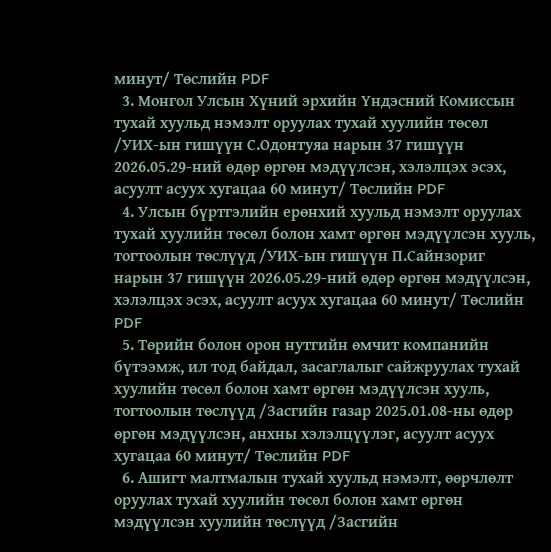минут/ Төслийн PDF
  3. Монгол Улсын Хүний эрхийн Үндэсний Комиссын тухай хуульд нэмэлт оруулах тухай хуулийн төсөл /УИХ-ын гишүүн С.Одонтуяа нарын 37 гишүүн 2026.05.29-ний өдөр өргөн мэдүүлсэн, хэлэлцэх эсэх, асуулт асуух хугацаа 60 минут/ Төслийн PDF
  4. Улсын бүртгэлийн ерөнхий хуульд нэмэлт оруулах тухай хуулийн төсөл болон хамт өргөн мэдүүлсэн хууль, тогтоолын төслүүд /УИХ-ын гишүүн П.Сайнзориг нарын 37 гишүүн 2026.05.29-ний өдөр өргөн мэдүүлсэн, хэлэлцэх эсэх, асуулт асуух хугацаа 60 минут/ Төслийн PDF
  5. Төрийн болон орон нутгийн өмчит компанийн бүтээмж, ил тод байдал, засаглалыг сайжруулах тухай хуулийн төсөл болон хамт өргөн мэдүүлсэн хууль, тогтоолын төслүүд /Засгийн газар 2025.01.08-ны өдөр өргөн мэдүүлсэн, анхны хэлэлцүүлэг, асуулт асуух хугацаа 60 минут/ Төслийн PDF
  6. Ашигт малтмалын тухай хуульд нэмэлт, өөрчлөлт оруулах тухай хуулийн төсөл болон хамт өргөн мэдүүлсэн хуулийн төслүүд /Засгийн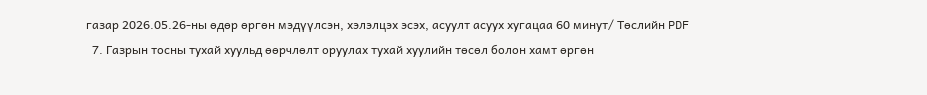газар 2026.05.26-ны өдөр өргөн мэдүүлсэн, хэлэлцэх эсэх, асуулт асуух хугацаа 60 минут/ Төслийн PDF
  7. Газрын тосны тухай хуульд өөрчлөлт оруулах тухай хуулийн төсөл болон хамт өргөн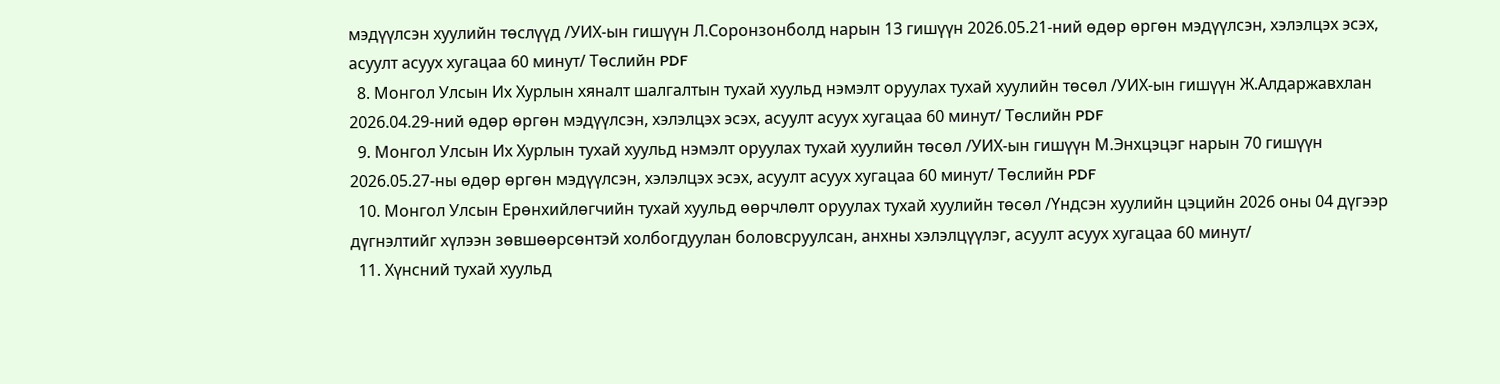мэдүүлсэн хуулийн төслүүд /УИХ-ын гишүүн Л.Соронзонболд нарын 13 гишүүн 2026.05.21-ний өдөр өргөн мэдүүлсэн, хэлэлцэх эсэх, асуулт асуух хугацаа 60 минут/ Төслийн PDF
  8. Монгол Улсын Их Хурлын хяналт шалгалтын тухай хуульд нэмэлт оруулах тухай хуулийн төсөл /УИХ-ын гишүүн Ж.Алдаржавхлан 2026.04.29-ний өдөр өргөн мэдүүлсэн, хэлэлцэх эсэх, асуулт асуух хугацаа 60 минут/ Төслийн PDF
  9. Монгол Улсын Их Хурлын тухай хуульд нэмэлт оруулах тухай хуулийн төсөл /УИХ-ын гишүүн М.Энхцэцэг нарын 70 гишүүн 2026.05.27-ны өдөр өргөн мэдүүлсэн, хэлэлцэх эсэх, асуулт асуух хугацаа 60 минут/ Төслийн PDF
  10. Монгол Улсын Ерөнхийлөгчийн тухай хуульд өөрчлөлт оруулах тухай хуулийн төсөл /Үндсэн хуулийн цэцийн 2026 оны 04 дүгээр дүгнэлтийг хүлээн зөвшөөрсөнтэй холбогдуулан боловсруулсан, анхны хэлэлцүүлэг, асуулт асуух хугацаа 60 минут/
  11. Хүнсний тухай хуульд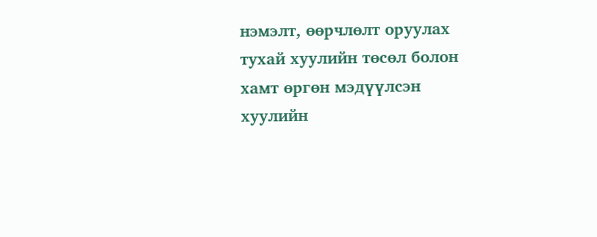нэмэлт, өөрчлөлт оруулах тухай хуулийн төсөл болон хамт өргөн мэдүүлсэн хуулийн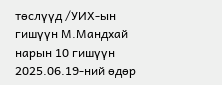төслүүд /УИХ-ын гишүүн М.Мандхай нарын 10 гишүүн 2025.06.19-ний өдөр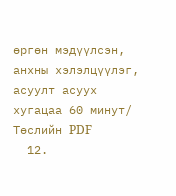өргөн мэдүүлсэн, анхны хэлэлцүүлэг, асуулт асуух хугацаа 60 минут/ Төслийн PDF
  12.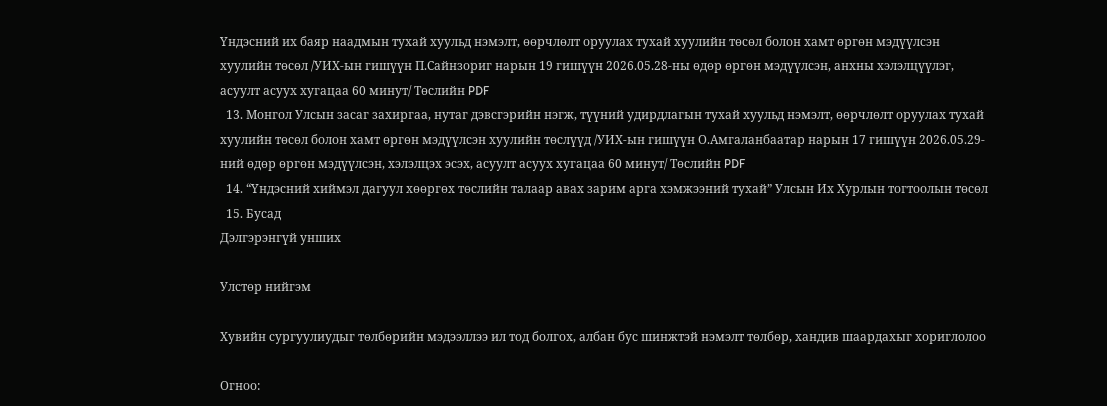Үндэсний их баяр наадмын тухай хуульд нэмэлт, өөрчлөлт оруулах тухай хуулийн төсөл болон хамт өргөн мэдүүлсэн хуулийн төсөл /УИХ-ын гишүүн П.Сайнзориг нарын 19 гишүүн 2026.05.28-ны өдөр өргөн мэдүүлсэн, анхны хэлэлцүүлэг, асуулт асуух хугацаа 60 минут/ Төслийн PDF
  13. Монгол Улсын засаг захиргаа, нутаг дэвсгэрийн нэгж, түүний удирдлагын тухай хуульд нэмэлт, өөрчлөлт оруулах тухай хуулийн төсөл болон хамт өргөн мэдүүлсэн хуулийн төслүүд /УИХ-ын гишүүн О.Амгаланбаатар нарын 17 гишүүн 2026.05.29-ний өдөр өргөн мэдүүлсэн, хэлэлцэх эсэх, асуулт асуух хугацаа 60 минут/ Төслийн PDF
  14. “Үндэсний хиймэл дагуул хөөргөх төслийн талаар авах зарим арга хэмжээний тухай” Улсын Их Хурлын тогтоолын төсөл
  15. Бусад
Дэлгэрэнгүй унших

Улстөр нийгэм

Хувийн сургуулиудыг төлбөрийн мэдээллээ ил тод болгох, албан бус шинжтэй нэмэлт төлбөр, хандив шаардахыг хориглолоо

Огноо: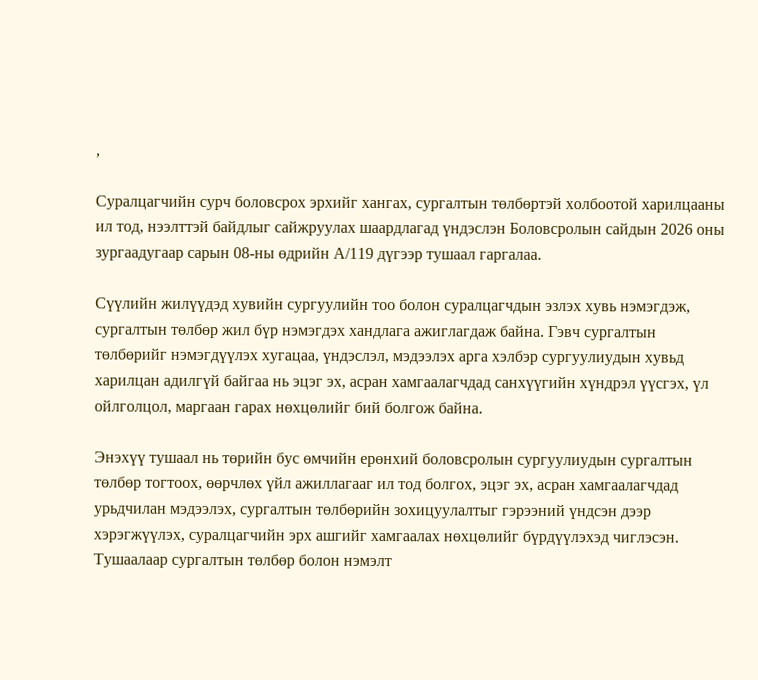,

Суралцагчийн сурч боловсрох эрхийг хангах, сургалтын төлбөртэй холбоотой харилцааны ил тод, нээлттэй байдлыг сайжруулах шаардлагад үндэслэн Боловсролын сайдын 2026 оны зургаадугаар сарын 08-ны өдрийн А/119 дүгээр тушаал гаргалаа.

Сүүлийн жилүүдэд хувийн сургуулийн тоо болон суралцагчдын эзлэх хувь нэмэгдэж, сургалтын төлбөр жил бүр нэмэгдэх хандлага ажиглагдаж байна. Гэвч сургалтын төлбөрийг нэмэгдүүлэх хугацаа, үндэслэл, мэдээлэх арга хэлбэр сургуулиудын хувьд харилцан адилгүй байгаа нь эцэг эх, асран хамгаалагчдад санхүүгийн хүндрэл үүсгэх, үл ойлголцол, маргаан гарах нөхцөлийг бий болгож байна.

Энэхүү тушаал нь төрийн бус өмчийн ерөнхий боловсролын сургуулиудын сургалтын төлбөр тогтоох, өөрчлөх үйл ажиллагааг ил тод болгох, эцэг эх, асран хамгаалагчдад урьдчилан мэдээлэх, сургалтын төлбөрийн зохицуулалтыг гэрээний үндсэн дээр хэрэгжүүлэх, суралцагчийн эрх ашгийг хамгаалах нөхцөлийг бүрдүүлэхэд чиглэсэн.
Тушаалаар сургалтын төлбөр болон нэмэлт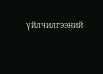үйлчилгээний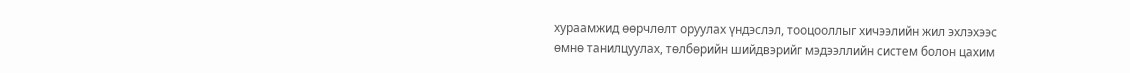хураамжид өөрчлөлт оруулах үндэслэл, тооцооллыг хичээлийн жил эхлэхээс өмнө танилцуулах, төлбөрийн шийдвэрийг мэдээллийн систем болон цахим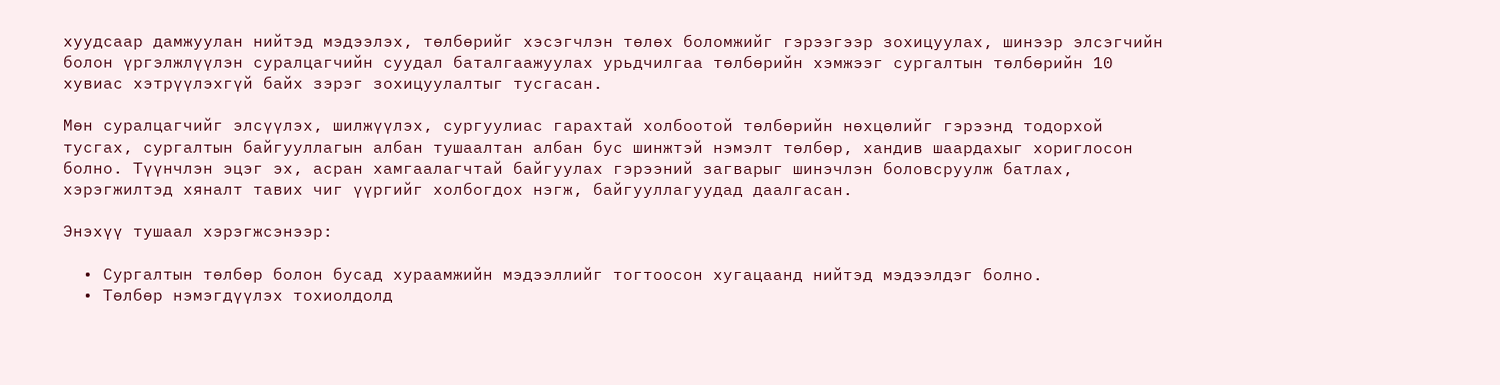хуудсаар дамжуулан нийтэд мэдээлэх, төлбөрийг хэсэгчлэн төлөх боломжийг гэрээгээр зохицуулах, шинээр элсэгчийн болон үргэлжлүүлэн суралцагчийн суудал баталгаажуулах урьдчилгаа төлбөрийн хэмжээг сургалтын төлбөрийн 10 хувиас хэтрүүлэхгүй байх зэрэг зохицуулалтыг тусгасан.

Мөн суралцагчийг элсүүлэх, шилжүүлэх, сургуулиас гарахтай холбоотой төлбөрийн нөхцөлийг гэрээнд тодорхой тусгах, сургалтын байгууллагын албан тушаалтан албан бус шинжтэй нэмэлт төлбөр, хандив шаардахыг хориглосон болно. Түүнчлэн эцэг эх, асран хамгаалагчтай байгуулах гэрээний загварыг шинэчлэн боловсруулж батлах, хэрэгжилтэд хяналт тавих чиг үүргийг холбогдох нэгж, байгууллагуудад даалгасан.

Энэхүү тушаал хэрэгжсэнээр:

  • Сургалтын төлбөр болон бусад хураамжийн мэдээллийг тогтоосон хугацаанд нийтэд мэдээлдэг болно.
  • Төлбөр нэмэгдүүлэх тохиолдолд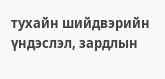тухайн шийдвэрийн үндэслэл, зардлын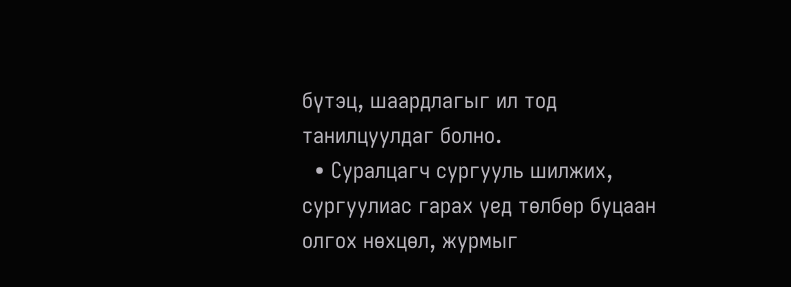бүтэц, шаардлагыг ил тод танилцуулдаг болно.
  • Суралцагч сургууль шилжих, сургуулиас гарах үед төлбөр буцаан олгох нөхцөл, журмыг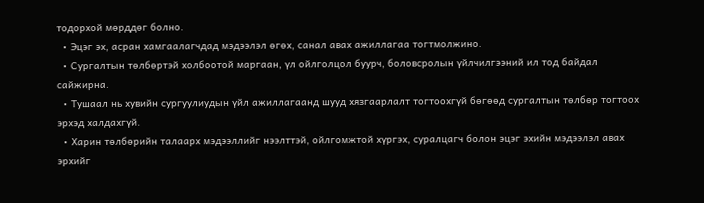тодорхой мөрддөг болно.
  • Эцэг эх, асран хамгаалагчдад мэдээлэл өгөх, санал авах ажиллагаа тогтмолжино.
  • Сургалтын төлбөртэй холбоотой маргаан, үл ойлголцол буурч, боловсролын үйлчилгээний ил тод байдал сайжирна.
  • Тушаал нь хувийн сургуулиудын үйл ажиллагаанд шууд хязгаарлалт тогтоохгүй бөгөөд сургалтын төлбөр тогтоох эрхэд халдахгүй.
  • Харин төлбөрийн талаарх мэдээллийг нээлттэй, ойлгомжтой хүргэх, суралцагч болон эцэг эхийн мэдээлэл авах эрхийг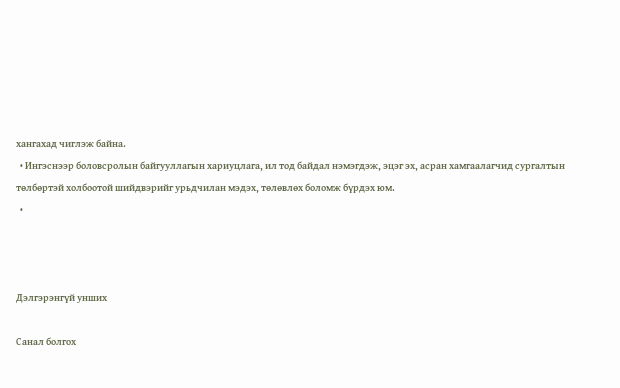хангахад чиглэж байна.
  • Ингэснээр боловсролын байгууллагын хариуцлага, ил тод байдал нэмэгдэж, эцэг эх, асран хамгаалагчид сургалтын төлбөртэй холбоотой шийдвэрийг урьдчилан мэдэх, төлөвлөх боломж бүрдэх юм.
  •



Дэлгэрэнгүй унших

Санал болгох